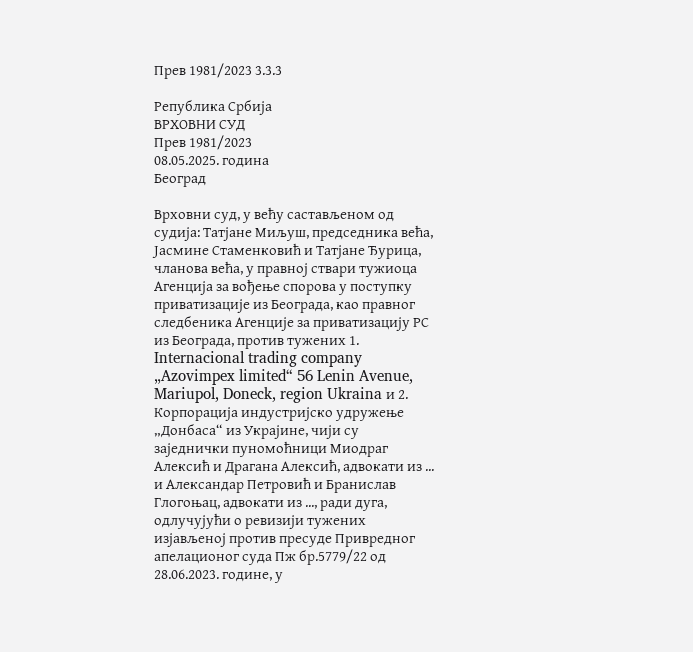Прев 1981/2023 3.3.3

Република Србија
ВРХОВНИ СУД
Прев 1981/2023
08.05.2025. година
Београд

Врховни суд, у већу састављеном од судија: Татјане Миљуш, председника већа, Јасмине Стаменковић и Татјане Ђурица, чланова већа, у правној ствари тужиоца Агенција за вођење спорова у поступку приватизације из Београда, као правног следбеника Агенције за приватизацију РС из Београда, против тужених 1. Internacional trading company „Azovimpex limited“ 56 Lenin Avenue, Mariupol, Doneck, region Ukraina и 2. Корпорација индустријско удружење „Донбаса“ из Украјине, чији су заједнички пуномоћници Миодраг Алексић и Драгана Алексић, адвокати из ... и Александар Петровић и Бранислав Глогоњац, адвокати из ..., ради дуга, одлучујући о ревизији тужених изјављеној против пресуде Привредног апелационог суда Пж бр.5779/22 од 28.06.2023. године, у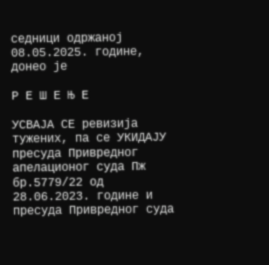седници одржаној 08.05.2025. године, донео је

Р Е Ш Е Њ Е

УСВАЈА СЕ ревизија тужених, па се УКИДАЈУ пресуда Привредног апелационог суда Пж бр.5779/22 од 28.06.2023. године и пресуда Привредног суда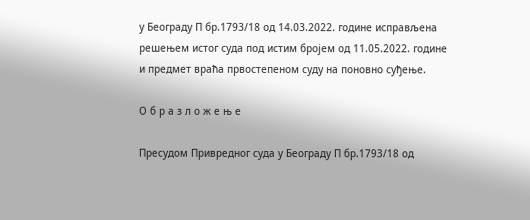у Београду П бр.1793/18 од 14.03.2022. године исправљена решењем истог суда под истим бројем од 11.05.2022. године и предмет враћа првостепеном суду на поновно суђење.

О б р а з л о ж е њ е

Пресудом Привредног суда у Београду П бр.1793/18 од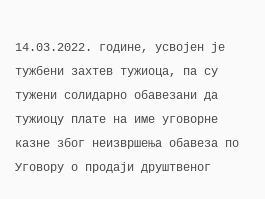14.03.2022. године, усвојен је тужбени захтев тужиоца, па су тужени солидарно обавезани да тужиоцу плате на име уговорне казне због неизвршења обавеза по Уговору о продаји друштвеног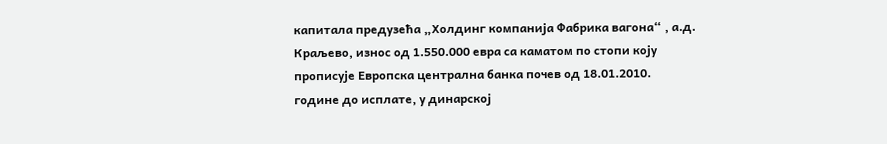капитала предузећа „Холдинг компанија Фабрика вагона“ , а.д. Краљево, износ од 1.550.000 евра са каматом по стопи коју прописује Европска централна банка почев од 18.01.2010. године до исплате, у динарској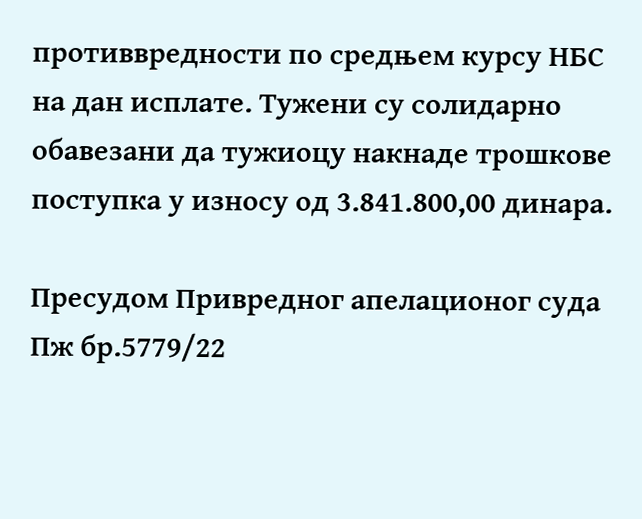противвредности по средњем курсу НБС на дан исплате. Тужени су солидарно обавезани да тужиоцу накнаде трошкове поступка у износу од 3.841.800,00 динара.

Пресудом Привредног апелационог суда Пж бр.5779/22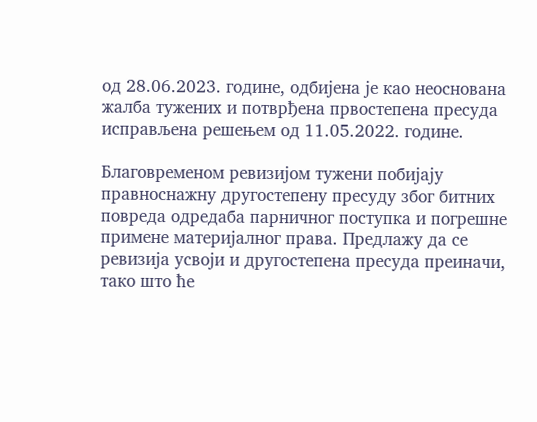од 28.06.2023. године, одбијена је као неоснована жалба тужених и потврђена првостепена пресуда исправљена решењем од 11.05.2022. године.

Благовременом ревизијом тужени побијају правноснажну другостепену пресуду због битних повреда одредаба парничног поступка и погрешне примене материјалног права. Предлажу да се ревизија усвоји и другостепена пресуда преиначи, тако што ће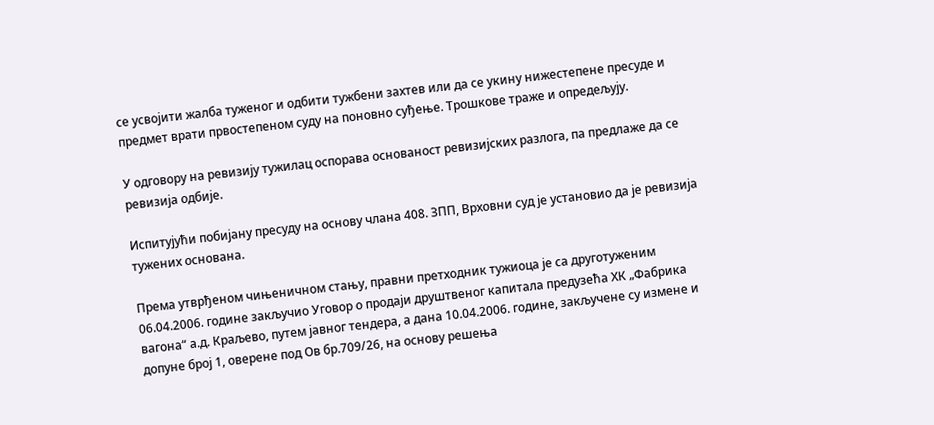се усвојити жалба туженог и одбити тужбени захтев или да се укину нижестепене пресуде и предмет врати првостепеном суду на поновно суђење. Трошкове траже и опредељују.

У одговору на ревизију тужилац оспорава основаност ревизијских разлога, па предлаже да се ревизија одбије.

Испитујући побијану пресуду на основу члана 408. ЗПП, Врховни суд је установио да је ревизија тужених основана.

Према утврђеном чињеничном стању, правни претходник тужиоца је са друготуженим 06.04.2006. године закључио Уговор о продаји друштвеног капитала предузећа ХК „Фабрика вагона“ а.д. Краљево, путем јавног тендера, а дана 10.04.2006. године, закључене су измене и допуне број 1, оверене под Ов бр.709/26, на основу решења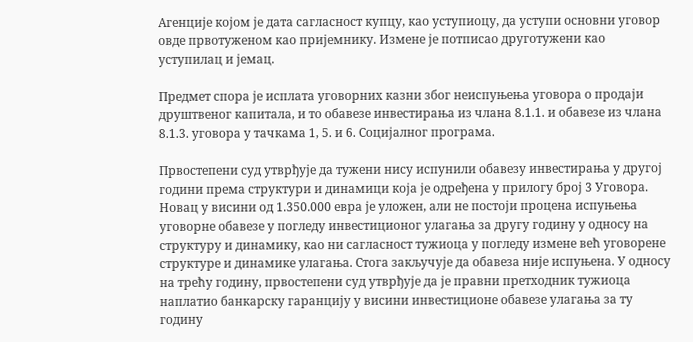Агенције којом је дата сагласност купцу, као уступиоцу, да уступи основни уговор овде првотуженом као пријемнику. Измене је потписао друготужени као уступилац и јемац.

Предмет спора је исплата уговорних казни због неиспуњења уговора о продаји друштвеног капитала, и то обавезе инвестирања из члана 8.1.1. и обавезе из члана 8.1.3. уговора у тачкама 1, 5. и 6. Социјалног програма.

Првостепени суд утврђује да тужени нису испунили обавезу инвестирања у другој години према структури и динамици која је одређена у прилогу број 3 Уговора. Новац у висини од 1.350.000 евра је уложен, али не постоји процена испуњења уговорне обавезе у погледу инвестиционог улагања за другу годину у односу на структуру и динамику, као ни сагласност тужиоца у погледу измене већ уговорене структуре и динамике улагања. Стога закључује да обавеза није испуњена. У односу на трећу годину, првостепени суд утврђује да је правни претходник тужиоца наплатио банкарску гаранцију у висини инвестиционе обавезе улагања за ту годину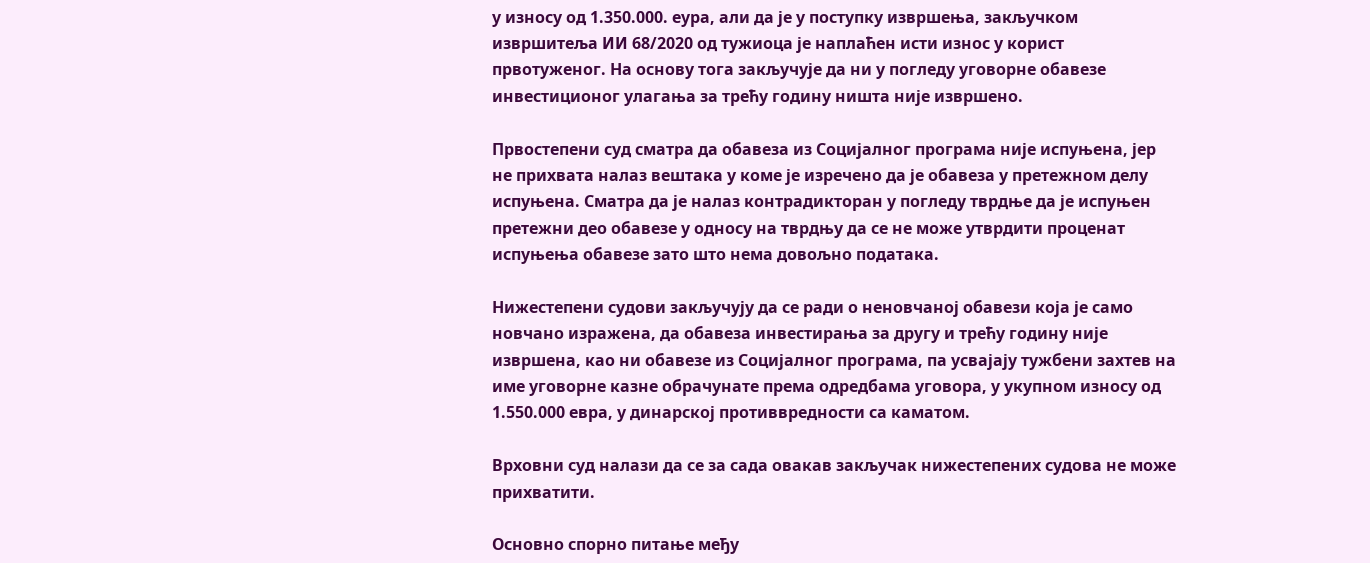у износу од 1.350.000. еура, али да је у поступку извршења, закључком извршитеља ИИ 68/2020 од тужиоца је наплаћен исти износ у корист првотуженог. На основу тога закључује да ни у погледу уговорне обавезе инвестиционог улагања за трећу годину ништа није извршено.

Првостепени суд сматра да обавеза из Социјалног програма није испуњена, јер не прихвата налаз вештака у коме је изречено да је обавеза у претежном делу испуњена. Сматра да је налаз контрадикторан у погледу тврдње да је испуњен претежни део обавезе у односу на тврдњу да се не може утврдити проценат испуњења обавезе зато што нема довољно података.

Нижестепени судови закључују да се ради о неновчаној обавези која је само новчано изражена, да обавеза инвестирања за другу и трећу годину није извршена, као ни обавезе из Социјалног програма, па усвајају тужбени захтев на име уговорне казне обрачунате према одредбама уговора, у укупном износу од 1.550.000 евра, у динарској противвредности са каматом.

Врховни суд налази да се за сада овакав закључак нижестепених судова не може прихватити.

Основно спорно питање међу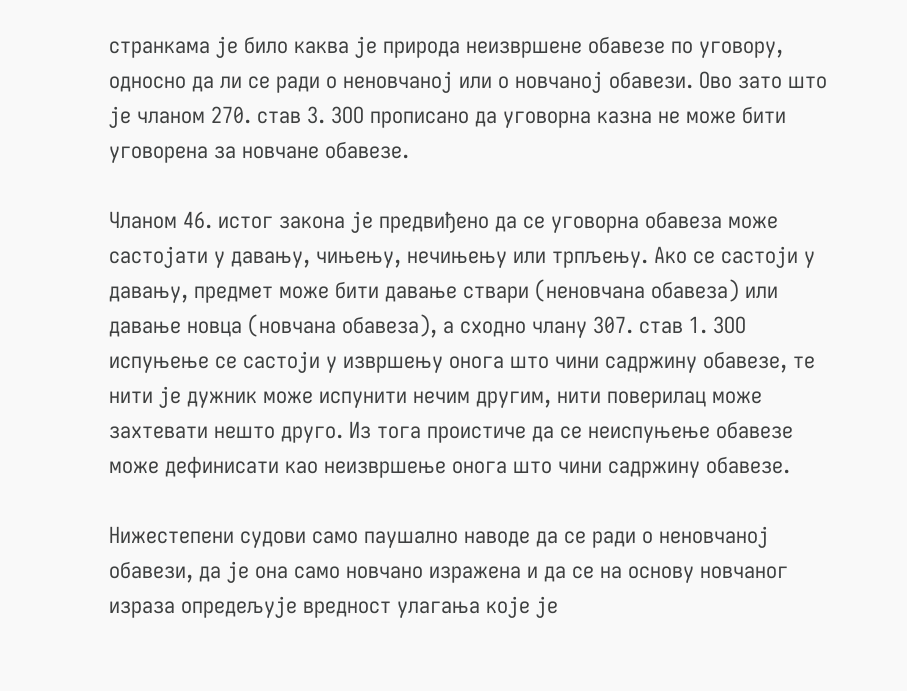странкама је било каква је природа неизвршене обавезе по уговору, односно да ли се ради о неновчаној или о новчаној обавези. Ово зато што је чланом 270. став 3. ЗОО прописано да уговорна казна не може бити уговорена за новчане обавезе.

Чланом 46. истог закона је предвиђено да се уговорна обавеза може састојати у давању, чињењу, нечињењу или трпљењу. Ако се састоји у давању, предмет може бити давање ствари (неновчана обавеза) или давање новца (новчана обавеза), а сходно члану 307. став 1. ЗОО испуњење се састоји у извршењу онога што чини садржину обавезе, те нити је дужник може испунити нечим другим, нити поверилац може захтевати нешто друго. Из тога проистиче да се неиспуњење обавезе може дефинисати као неизвршење онога што чини садржину обавезе.

Нижестепени судови само паушално наводе да се ради о неновчаној обавези, да је она само новчано изражена и да се на основу новчаног израза опредељује вредност улагања које је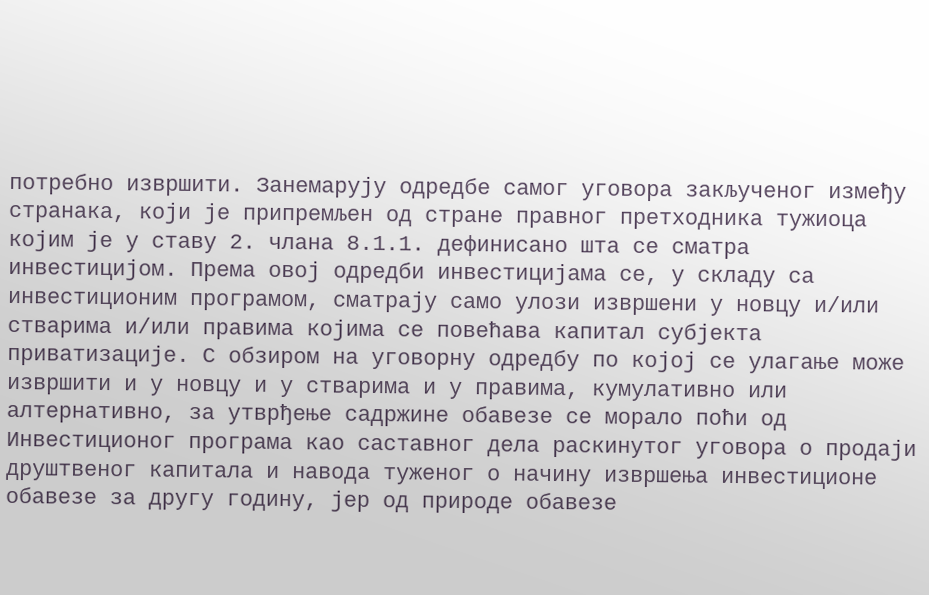потребно извршити. Занемарују одредбе самог уговора закљученог између странака, који је припремљен од стране правног претходника тужиоца којим је у ставу 2. члана 8.1.1. дефинисано шта се сматра инвестицијом. Према овој одредби инвестицијама се, у складу са инвестиционим програмом, сматрају само улози извршени у новцу и/или стварима и/или правима којима се повећава капитал субјекта приватизације. С обзиром на уговорну одредбу по којој се улагање може извршити и у новцу и у стварима и у правима, кумулативно или алтернативно, за утврђење садржине обавезе се морало поћи од Инвестиционог програма као саставног дела раскинутог уговора о продаји друштвеног капитала и навода туженог о начину извршења инвестиционе обавезе за другу годину, јер од природе обавезе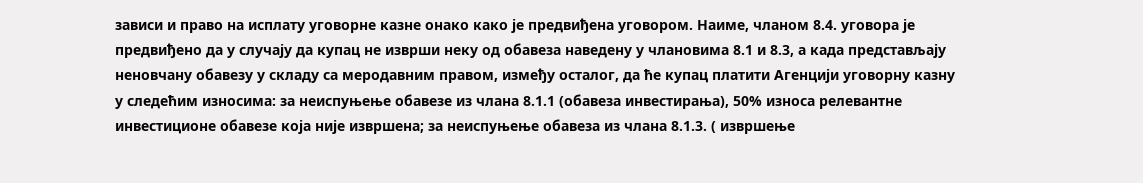зависи и право на исплату уговорне казне онако како је предвиђена уговором. Наиме, чланом 8.4. уговора је предвиђено да у случају да купац не изврши неку од обавеза наведену у члановима 8.1 и 8.3, а када представљају неновчану обавезу у складу са меродавним правом, између осталог, да ће купац платити Агенцији уговорну казну у следећим износима: за неиспуњење обавезе из члана 8.1.1 (обавеза инвестирања), 50% износа релевантне инвестиционе обавезе која није извршена; за неиспуњење обавеза из члана 8.1.3. ( извршење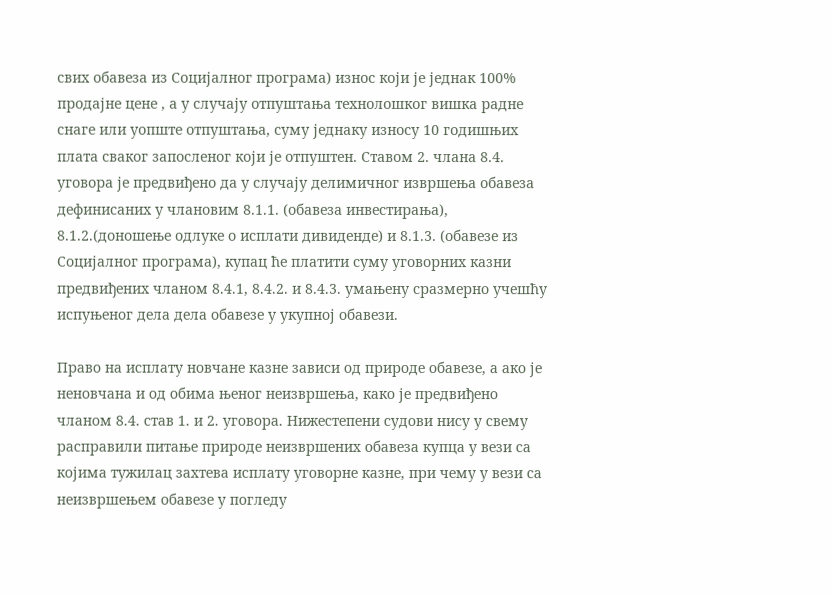свих обавеза из Социјалног програма) износ који је једнак 100% продајне цене , а у случају отпуштања технолошког вишка радне снаге или уопште отпуштања, суму једнаку износу 10 годишњих плата сваког запосленог који је отпуштен. Ставом 2. члана 8.4. уговора је предвиђено да у случају делимичног извршења обавеза дефинисаних у члановим 8.1.1. (обавеза инвестирања), 8.1.2.(доношење одлуке о исплати дивиденде) и 8.1.3. (обавезе из Социјалног програма), купац ће платити суму уговорних казни предвиђених чланом 8.4.1, 8.4.2. и 8.4.3. умањену сразмерно учешћу испуњеног дела дела обавезе у укупној обавези.

Право на исплату новчане казне зависи од природе обавезе, а ако је неновчана и од обима њеног неизвршења, како је предвиђено чланом 8.4. став 1. и 2. уговора. Нижестепени судови нису у свему расправили питање природе неизвршених обавеза купца у вези са којима тужилац захтева исплату уговорне казне, при чему у вези са неизвршењем обавезе у погледу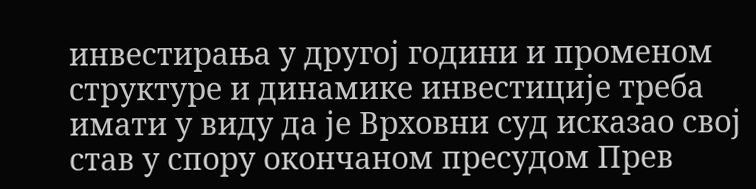инвестирања у другој години и променом структуре и динамике инвестиције треба имати у виду да је Врховни суд исказао свој став у спору окончаном пресудом Прев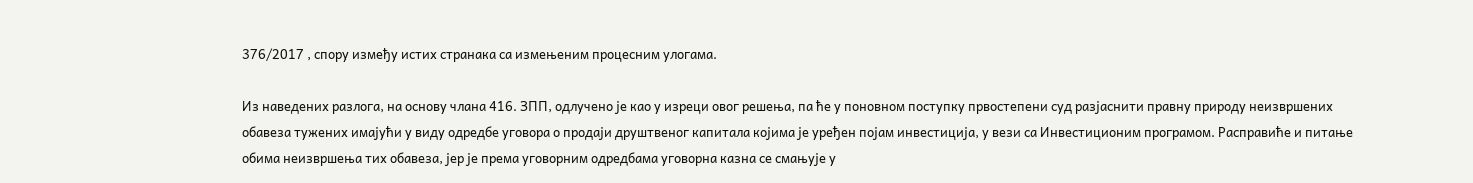376/2017 , спору између истих странака са измењеним процесним улогама.

Из наведених разлога, на основу члана 416. ЗПП, одлучено је као у изреци овог решења, па ће у поновном поступку првостепени суд разјаснити правну природу неизвршених обавеза тужених имајући у виду одредбе уговора о продаји друштвеног капитала којима је уређен појам инвестиција, у вези са Инвестиционим програмом. Расправиће и питање обима неизвршења тих обавеза, јер је према уговорним одредбама уговорна казна се смањује у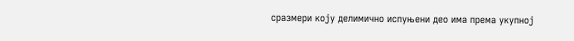сразмери коју делимично испуњени део има према укупној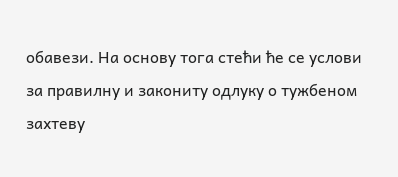обавези. На основу тога стећи ће се услови за правилну и закониту одлуку о тужбеном захтеву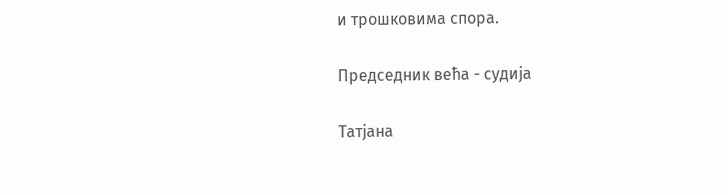и трошковима спора.

Председник већа - судија

Татјана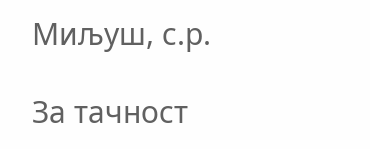Миљуш, с.р.

За тачност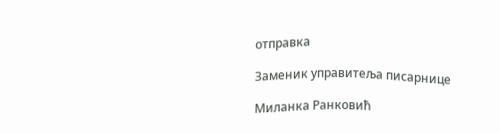отправка

Заменик управитеља писарнице

Миланка Ранковић